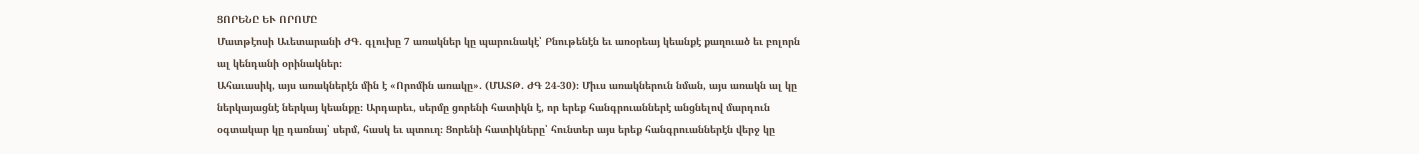ՑՈՐԵՆԸ ԵՒ ՈՐՈՄԸ
Մատթէոսի Աւետարանի ԺԳ. գլուխը 7 առակներ կը պարունակէ՝ Բնութենէն եւ առօրեայ կեանքէ քաղուած եւ բոլորն ալ կենդանի օրինակներ։
Ահաւասիկ, այս առակներէն մին է «Որոմին առակը». (ՄԱՏԹ. ԺԳ 24-30)։ Միւս առակներուն նման, այս առակն ալ կը ներկայացնէ ներկայ կեանքը։ Արդարեւ, սերմը ցորենի հատիկն է, որ երեք հանգրուաններէ անցնելով մարդուն օգտակար կը դառնայ՝ սերմ, հասկ եւ պտուղ։ Ցորենի հատիկները՝ հունտեր այս երեք հանգրուաններէն վերջ կը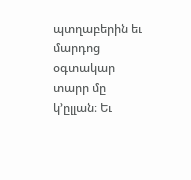պտղաբերին եւ մարդոց օգտակար տարր մը կ՚ըլլան։ Եւ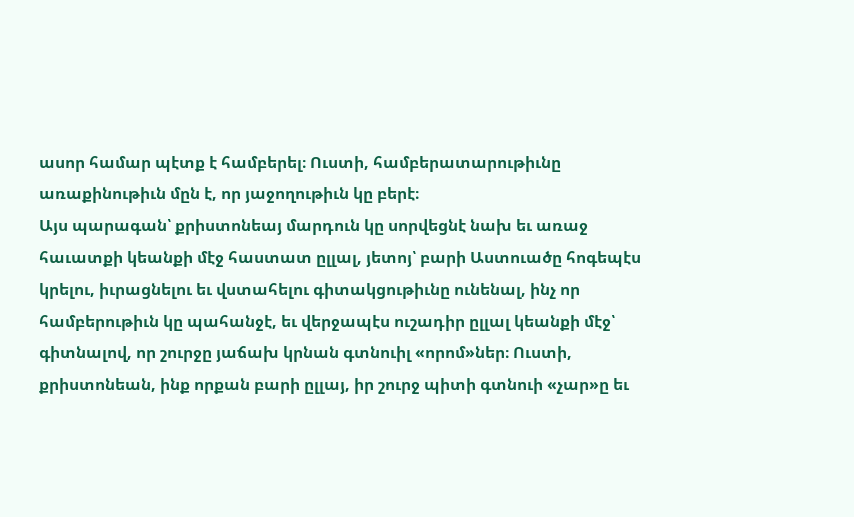ասոր համար պէտք է համբերել։ Ուստի, համբերատարութիւնը առաքինութիւն մըն է, որ յաջողութիւն կը բերէ։
Այս պարագան՝ քրիստոնեայ մարդուն կը սորվեցնէ նախ եւ առաջ հաւատքի կեանքի մէջ հաստատ ըլլալ, յետոյ՝ բարի Աստուածը հոգեպէս կրելու, իւրացնելու եւ վստահելու գիտակցութիւնը ունենալ, ինչ որ համբերութիւն կը պահանջէ, եւ վերջապէս ուշադիր ըլլալ կեանքի մէջ՝ գիտնալով, որ շուրջը յաճախ կրնան գտնուիլ «որոմ»ներ։ Ուստի, քրիստոնեան, ինք որքան բարի ըլլայ, իր շուրջ պիտի գտնուի «չար»ը եւ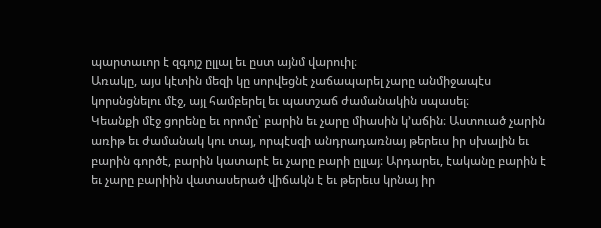պարտաւոր է զգոյշ ըլլալ եւ ըստ այնմ վարուիլ։
Առակը, այս կէտին մեզի կը սորվեցնէ չաճապարել չարը անմիջապէս կորսնցնելու մէջ, այլ համբերել եւ պատշաճ ժամանակին սպասել։
Կեանքի մէջ ցորենը եւ որոմը՝ բարին եւ չարը միասին կ՚աճին։ Աստուած չարին առիթ եւ ժամանակ կու տայ, որպէսզի անդրադառնայ թերեւս իր սխալին եւ բարին գործէ, բարին կատարէ եւ չարը բարի ըլլայ։ Արդարեւ, էականը բարին է եւ չարը բարիին վատասերած վիճակն է եւ թերեւս կրնայ իր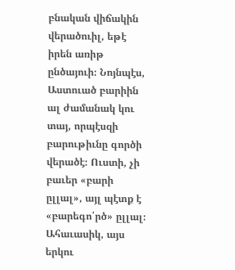բնական վիճակին վերածուիլ, եթէ իրեն առիթ ընծայուի։ Նոյնպէս, Աստուած բարիին ալ ժամանակ կու տայ, որպէսզի բարութիւնը գործի վերածէ։ Ուստի, չի բաւեր «բարի ըլլալ», այլ պէտք է «բարեգո՛րծ» ըլլալ։
Ահաւասիկ, այս երկու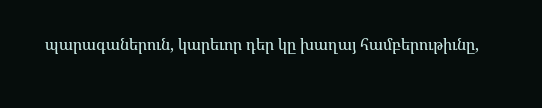պարագաներուն, կարեւոր դեր կը խաղայ համբերութիւնը,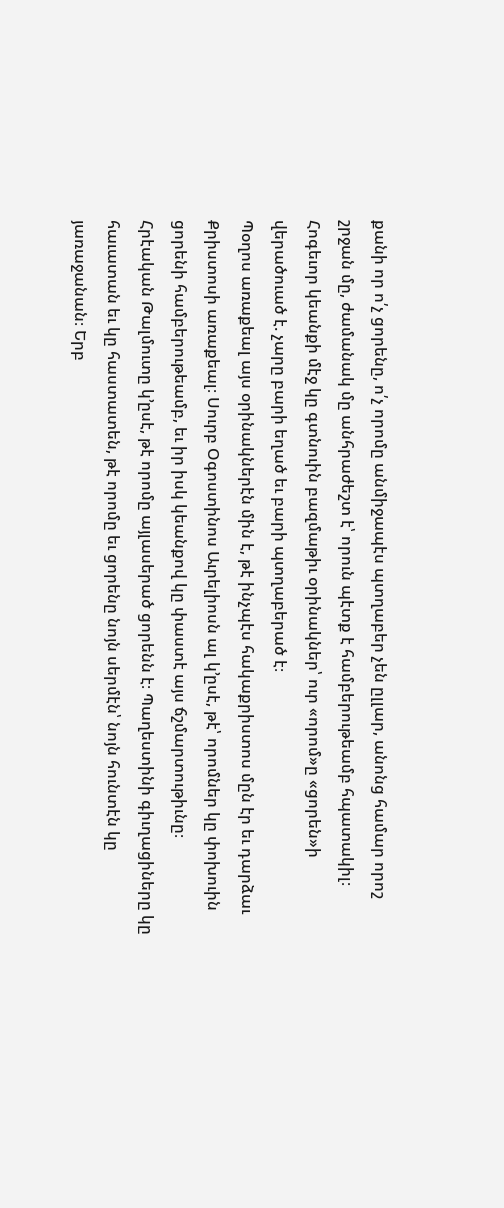քանի որ ո՛չ ցորենը, ո՛չ որոմը անմիջապէս պտղաբեր չեն ըլլար, անոնց համար որոշ շրջան մը, ժամանակ մը անհրաժեշտ է՝ որուն պէտք է համբերութեամբ հպատակիլ։
Հոգեւոր կեանքի մէջ կը գտնուին բազմաթիւ օրինակներ՝ ուր «որոմ»ը «ցորեն»ի վերածուած է. չարը բարի եղած եւ բարի պտղաբերած է։
Պօղոս առաքեալ այս օրինակներէն մին է, թէ ինչպէս հակաքրիստոս մըն էր եւ դարձաւ Քրիստոսի առաքեալ։ Սուրբ Օգոստինոս Աւրելիոսն ալ կ՚ըսէ, թէ՝ որոմներ կը փոխուին ցորենի համբերութեամբ, եւ իր իսկ կեանքով կը փաստէ այս ճշմարտութիւնը։
Հրէական Թալմուտը կ՚ըսէ, թէ որոմը այլասերած ցորենն է։ Պաղեստինի գիւղացիները կը հաւատան եւ կը հաստատեն, թէ որոմը եւ ցորենը նոյն սերմէն՝ նոյն հունտէն կը յառաջանան։ Երբ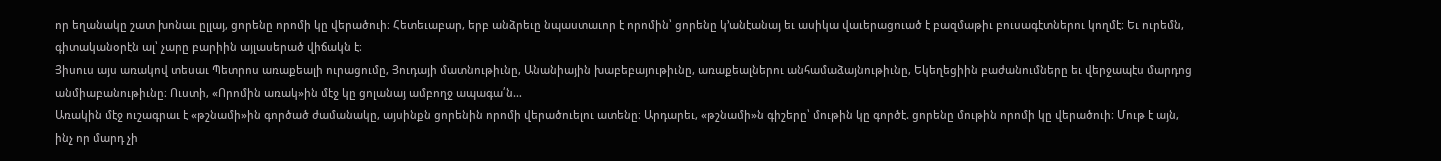որ եղանակը շատ խոնաւ ըլլայ, ցորենը որոմի կը վերածուի։ Հետեւաբար, երբ անձրեւը նպաստաւոր է որոմին՝ ցորենը կ՚անէանայ եւ ասիկա վաւերացուած է բազմաթիւ բուսագէտներու կողմէ։ Եւ ուրեմն, գիտականօրէն ալ՝ չարը բարիին այլասերած վիճակն է։
Յիսուս այս առակով տեսաւ Պետրոս առաքեալի ուրացումը, Յուդայի մատնութիւնը, Անանիային խաբեբայութիւնը, առաքեալներու անհամաձայնութիւնը, Եկեղեցիին բաժանումները եւ վերջապէս մարդոց անմիաբանութիւնը։ Ուստի, «Որոմին առակ»ին մէջ կը ցոլանայ ամբողջ ապագա՛ն…
Առակին մէջ ուշագրաւ է «թշնամի»ին գործած ժամանակը, այսինքն ցորենին որոմի վերածուելու ատենը։ Արդարեւ, «թշնամի»ն գիշերը՝ մութին կը գործէ. ցորենը մութին որոմի կը վերածուի։ Մութ է այն, ինչ որ մարդ չի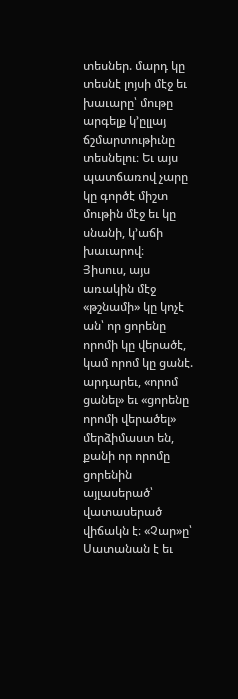տեսներ. մարդ կը տեսնէ լոյսի մէջ եւ խաւարը՝ մութը արգելք կ՚ըլլայ ճշմարտութիւնը տեսնելու։ Եւ այս պատճառով չարը կը գործէ միշտ մութին մէջ եւ կը սնանի, կ՚աճի խաւարով։
Յիսուս, այս առակին մէջ «թշնամի» կը կոչէ ան՝ որ ցորենը որոմի կը վերածէ, կամ որոմ կը ցանէ. արդարեւ, «որոմ ցանել» եւ «ցորենը որոմի վերածել» մերձիմաստ են, քանի որ որոմը ցորենին այլասերած՝ վատասերած վիճակն է։ «Չար»ը՝ Սատանան է եւ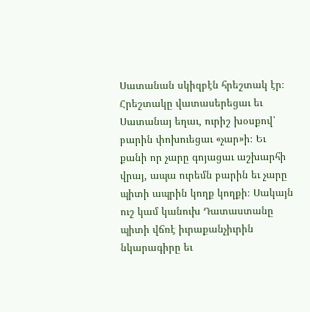Սատանան սկիզբէն հրեշտակ էր։ Հրեշտակը վատասերեցաւ եւ Սատանայ եղաւ, ուրիշ խօսքով՝ բարին փոխուեցաւ «չար»ի։ Եւ քանի որ չարը գոյացաւ աշխարհի վրայ, ապա ուրեմն բարին եւ չարը պիտի ապրին կողք կողքի։ Սակայն ուշ կամ կանուխ Դատաստանը պիտի վճռէ իւրաքանչիւրին նկարագիրը եւ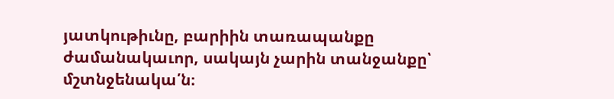յատկութիւնը, բարիին տառապանքը ժամանակաւոր, սակայն չարին տանջանքը՝ մշտնջենակա՛ն։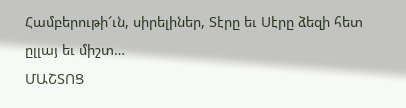Համբերութի՜ւն, սիրելիներ, Տէրը եւ Սէրը ձեզի հետ ըլլայ եւ միշտ…
ՄԱՇՏՈՑ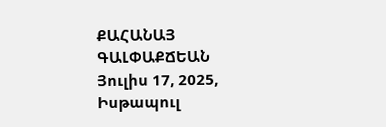ՔԱՀԱՆԱՅ ԳԱԼՓԱՔՃԵԱՆ
Յուլիս 17, 2025, Իսթապուլ